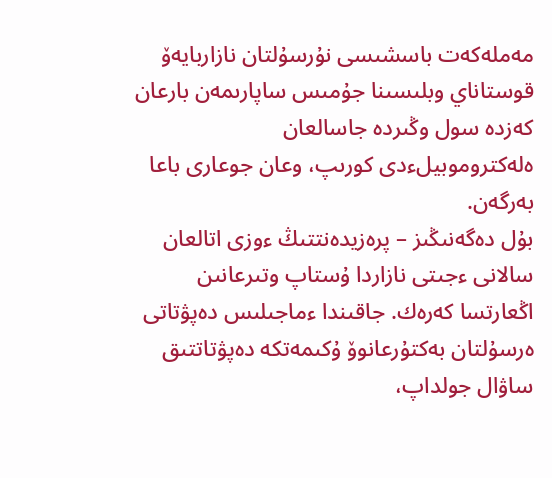مەملەكەت باسشىسى نۇرسۇلتان نازاربايەۆ قوستاناي وبلىسىنا جۇمىس ساپارىمەن بارعان كەزدە سول وڭىردە جاسالعان ەلەكتروموبيلءدى كورىپ، وعان جوعارى باعا بەرگەن.
بۇل دەگەنىڭىز – پرەزيدەنتتىڭ ءوزى اتالعان سالانى ءجىتى نازاردا ۇستاپ وتىرعانىن اڭعارتسا كەرەك. جاقىندا ءماجىلىس دەپۋتاتى ەرسۇلتان بەكتۇرعانوۆ ۇكىمەتكە دەپۋتاتتىق ساۋال جولداپ،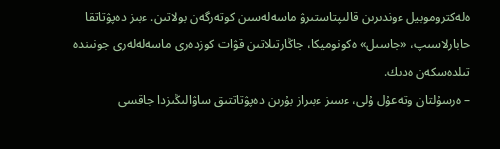ەلەكتروموبيل ءوندىرىن قالىپتاستىرۋ ماسەلەسىن كوتەرگەن بولاتىن. ءبىز دەپۋتاتقا حابارلاسىپ، «جاسىل» ەكونوميكا، جاڭارتىلاتىن قۋات كوزدەرى ماسەلەلەرى جونىندە تىلدەسكەن ەدىك.
– ەرسۇلتان وتەعۇل ۇلى، ءسىز ءبىراز بۇرىن دەپۋتاتتىق ساۋالىڭىزدا جاقسى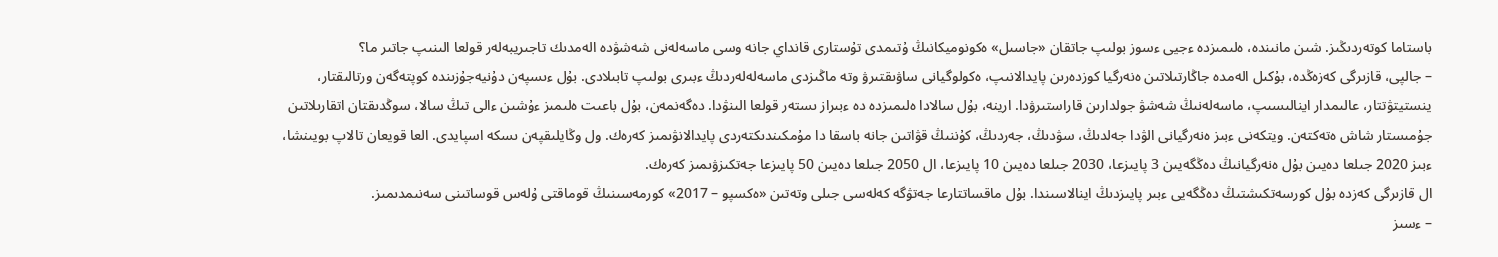باستاما كوتەردىڭىز. شىن مانىندە، ەلىمىزدە ءجيى ءسوز بولىپ جاتقان «جاسىل» ەكونوميكانىڭ ۇتىمدى تۇستارى قانداي جانە وسى ماسەلەنى شەشۋدە الەمدىك تاجىريبەلەر قولعا الىنىپ جاتىر ما؟
– جالپى، قازىرگى كەزەڭدە، بۇكىل الەمدە جاڭارتىلاتىن ەنەرگيا كوزدەرىن پايدالانىپ، ەكولوگيانى ساۋىقتىرۋ وتە ماڭىزدى ماسەلەلەردىڭ ءبىرى بولىپ تابىلادى. بۇل ءىسپەن دۇنيەجۇزىندە كوپتەگەن ورتالىقتار، ينستيتۋتتار، عالىمدار اينالىسىپ، ماسەلەنىڭ شەشۋ جولدارىن قاراستىرۋدا. ارينە، بۇل سالادا ەلىمىزدە دە ءبىراز ىستەر قولعا الىنۋدا. دەگەنمەن، بۇل باعىت ەلىمىز ءۇشىن ءالى تىڭ سالا، سوڭدىقتان اتقارىلاتىن جۇمىستار شاش ەتەكتەن. ويتكەنى ءبىز ەنەرگيانى الۋدا جەلدىڭ، سۋدىڭ، جەردىڭ، كۇننىڭ قۋاتىن جانە باسقا دا مۇمكىندىكتەردى پايدالانۋىمىز كەرەك. ول وڭايلىقپەن ىسكە اسپايدى. العا قويعان تالاپ بويىنشا، ءبىز 2020 جىلعا دەيىن بۇل ەنەرگيانىڭ دەڭگەيىن 3 پايىزعا، 2030 جىلعا دەيىن 10 پايىزعا، ال 2050 جىلعا دەيىن 50 پايىزعا جەتكىزۋىمىز كەرەك.
ال قازىرگى كەزدە بۇل كورسەتكىشتىڭ دەڭگەيى ءبىر پايىزدىڭ اينالاسىندا. بۇل ماقساتتارعا جەتۋگە كەلەسى جىلى وتەتىن «ەكسپو – 2017» كورمەسىنىڭ قوماقتى ۇلەس قوساتىنى سەنىمدىمىز.
– ءسىز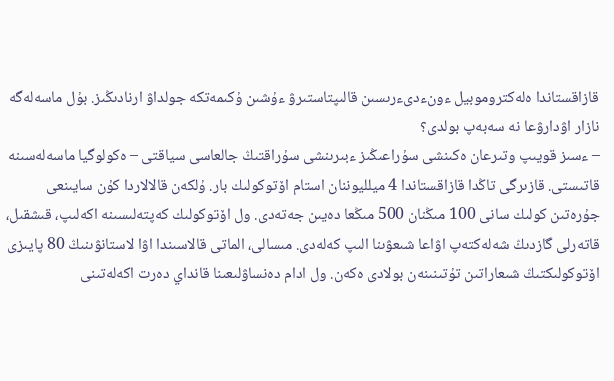قازاقستاندا ەلەكتروموبيل ءونءدىءرىسىن قالىپتاستىرۋ ءۇشىن ۇكىمەتكە جولداۋ ارنادىڭىز. بۇل ماسەلەگە نازار اۋدارۋعا نە سەبەپ بولدى؟
– ءسىز قويىپ وتىرعان ەكىنشى سۇراعىڭىز ءبىرىنشى سۇراقتىڭ جالعاسى سياقتى – ەكولوگيا ماسەلەسىنە قاتىستى. قازىرگى تاڭدا قازاقستاندا 4 ميلليوننان استام اۆتوكولىك بار. ۇلكەن قالالاردا كۇن سايىنعى جۇرەتىن كولىك سانى 100 مىڭنان 500 مىڭعا دەيىن جەتەدى. ول اۆتوكولىك كەپتەلىسىنە اكەلىپ، قىشقىل، قاتەرلى گازدىڭ شەلەكتەپ اۋاعا شىعۋىنا الىپ كەلەدى. مىسالى، الماتى قالاسىندا اۋا لاستانۋىنىڭ 80 پايىزى اۆتوكولىكتىڭ شىعاراتىن تۇتىنىنەن بولادى ەكەن. ول ادام دەنساۋلىعىنا قانداي دەرت اكەلەتىنى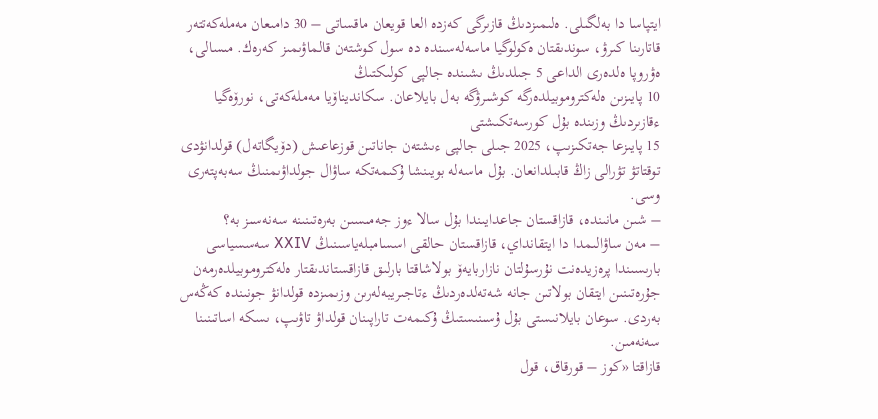ايتپاسا دا بەلگىلى. ەلىمىزدىڭ قازىرگى كەزدە العا قويعان ماقساتى – 30 دامىعان مەملەكەتتەر قاتارىنا كىرۋ، سوندىقتان ەكولوگيا ماسەلەسىندە دە سول كوشتەن قالماۋىمىز كەرەك. مىسالى، ەۋروپا ەلدەرى الداعى 5 جىلدىڭ ىشىندە جالپى كولىكتىڭ
10 پايىزىن ەلەكتروموبيلدەرگە كوشىرۋگە بەل بايلاعان. سكانديناۆيا مەملەكەتى، نورۆەگيا ءقازىردىڭ وزىندە بۇل كورسەتكىشتى
15 پايىزعا جەتكىزىپ، 2025 جىلى جالپى ءىشتەن جاناتىن قوزعاعىش (دۆيگاتەل) قولدانۋدى توقتاتۋ تۋرالى زاڭ قابىلدانعان. بۇل ماسەلە بويىنشا ۇكىمەتكە ساۋال جولداۋىمنىڭ سەبەپتەرى وسى.
– شىن مانىندە، قازاقستان جاعدايىندا بۇل سالا ءوز جەمىسىن بەرەتىنىنە سەنەسىز بە؟
– مەن ساۋالىمدا دا ايتقانداي، قازاقستان حالقى اسسامبلەياسىنىڭ XXIV سەسسياسى بارىسىندا پرەزيدەنت نۇرسۇلتان نازاربايەۆ بولاشاقتا بارلىق قازاقستاندىقتار ەلەكتروموبيلدەرمەن جۇرەتىنىن ايتقان بولاتىن جانە شەتەلدەردىڭ ءتاجىريبەلەرىن وزىمىزدە قولدانۋ جونىندە كەڭەس بەردى. سوعان بايلانىستى بۇل ۇسىنىستىڭ ۇكىمەت تاراپىنان قولداۋ تاۋىپ، ىسكە اساتىنىنا سەنەمىن.
قازاقتا «كوز – قورقاق، قول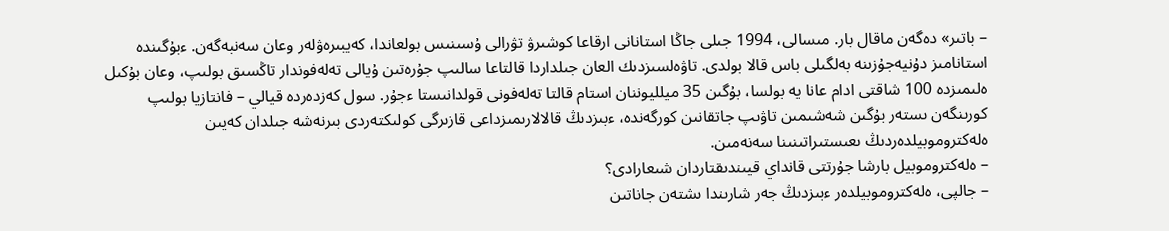– باتىر» دەگەن ماقال بار. مىسالى، 1994 جىلى جاڭا استانانى ارقاعا كوشىرۋ تۋرالى ۇسىنىس بولعاندا، كەيبىرەۋلەر وعان سەنبەگەن. ءبۇگىندە استانامىز دۇنيەجۇزىنە بەلگىلى باس قالا بولدى. تاۋەلسىزدىك العان جىلداردا قالتاعا سالىپ جۇرەتىن ۇيالى تەلەفوندار تاڭسىق بولىپ، وعان بۇكىل ەلىمىزدە 100 شاقتى ادام عانا يە بولسا، بۇگىن 35 ميلليوننان استام قالتا تەلەفونى قولدانىستا ءجۇر. سول كەزدەردە قيالي – فانتازيا بولىپ كورىنگەن ىستەر بۇگىن شەشىمىن تاۋىپ جاتقانىن كورگەندە، ءبىزدىڭ قالالارىمىزداعى قازىرگى كولىكتەردى بىرنەشە جىلدان كەيىن ەلەكتروموبيلدەردىڭ ىعىستىراتىنىنا سەنەمىن.
– ەلەكتروموبيل بارشا جۇرتتى قانداي قيىندىقتاردان شىعارادى؟
– جالپى، ەلەكتروموبيلدەر ءبىزدىڭ جەر شارىندا ىشتەن جاناتىن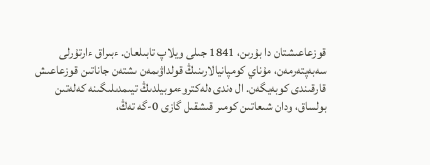قوزعاعىشتان دا بۇرىن، 1841 جىلى ويلاپ تابىلعان. ءبىراق ءارتۇرلى سەبەپتەرمەن، مۇناي كومپانيالارىنىڭ قولداۋىمەن ىشتەن جاناتىن قوزعاعىش قارقىندى كوبەيگەن. ال ەندى ەلەكتروءموبيلدىڭ تيىمدىلىگىنە كەلەتىن بولساق، ودان شىعاتىن كومىر قىشقىل گازى 0-گە تەڭ،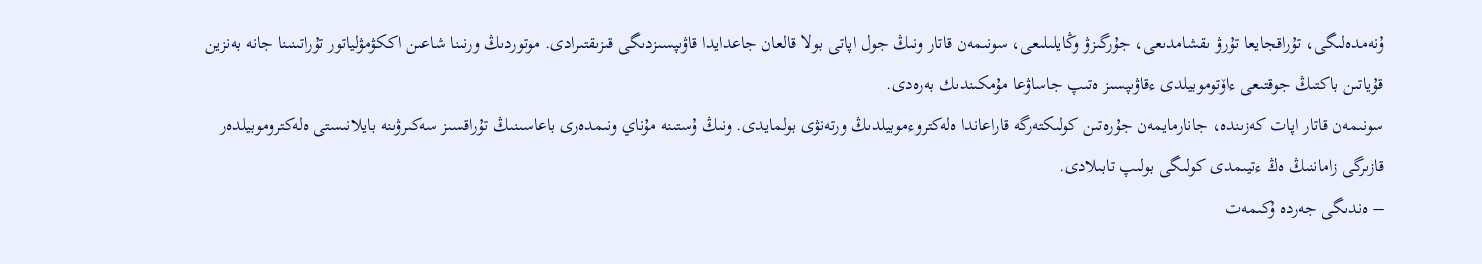ۇنەمدەلىگى، تۇراقجايعا تۇرۋ ىقشامدىعى، جۇرگىزۋ وڭايلىلىعى، سونىمەن قاتار ونىڭ جول اپاتى بولا قالعان جاعدايدا قاۋىپسىزدىگى قىزىقتىرادى. موتوردىڭ ورنىنا شاعىن اككۋمۋلياتور تۇراتىنىنا جانە بەنزين قۇياتىن باكتىڭ جوقتىعى ءاۆتوموبيلدى ءقاۋىپسىز ەتىپ جاساۋعا مۇمكىندىك بەرەدى.
سونىمەن قاتار اپات كەزىندە، جانارمايمەن جۇرەتىن كولىكتەرگە قاراعاندا ەلەكتروءموبيلدىڭ ورتەنۋى بولمايدى. ونىڭ ۇستىنە مۇناي ونىمدەرى باعاسىنىڭ تۇراقسىز سەكىرۋىنە بايلانىستى ەلەكتروموبيلدەر قازىرگى زاماننىڭ ەڭ ءتيىمدى كولىگى بولىپ تابىلادى.
– ەندىگى جەردە ۇكىمەت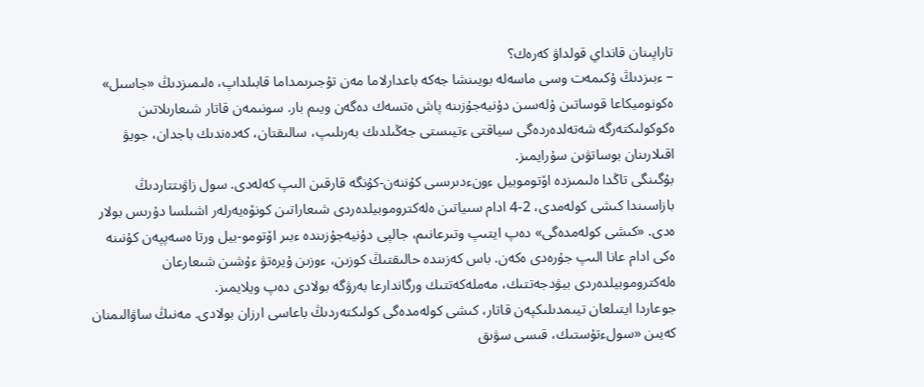تاراپىنان قانداي قولداۋ كەرەك؟
– ءبىزدىڭ ۇكىمەت وسى ماسەلە بويىنشا جەكە باعدارلاما مەن تۇجىرىمداما قابىلداپ، ەلىمىزدىڭ «جاسىل» ەكونوميكاعا قوساتىن ۇلەسىن دۇنيەجۇزىنە پاش ەتسەك دەگەن ويىم بار. سونىمەن قاتار شىعارىلاتىن ەكوكولىكتەرگە شەتەلدەردەگى سياقتى ءتيىستى جەڭىلدىك بەرىلىپ، سالىقتان، كەدەندىك باجدان، جويۋ اقىلارىنان بوساتۋىن سۇرايمىز.
بۇگىنگى تاڭدا ەلىمىزدە اۆتوموبيل ءونءدىرىسى كۇننەن-كۇنگە قارقىن الىپ كەلەدى. سول زاۋىتتاردىڭ بازاسىندا كىشى كولەمدى، 2-4 ادام سىياتىن ەلەكتروموبيلدەردى شىعاراتىن كونۆەيەرلەر اشىلسا دۇرىس بولار ەدى. «كىشى كولەمدەگى» دەپ ايتىپ وتىرعانىم، جالپى دۇنيەجۇزىندە ءبىر اۆتومو-بيل ورتا ەسەپپەن كۇنىنە ەكى ادام عانا الىپ جۇرەدى ەكەن. باس كەزىندە حالىقتىڭ كوزىن، ءوزىن ۇيرەتۋ ءۇشىن شىعارعان ەلەكتروموبيلدەردى بيۋدجەتتىك، مەملەكەتتىك ورگاندارعا بەرۋگە بولادى دەپ ويلايمىز.
جوعاردا ايتىلعان تيىمدىلىكپەن قاتار، كىشى كولەمدەگى كولىكتەردىڭ باعاسى ارزان بولادى. مەنىڭ ساۋالىمنان كەيىن «سولءتۇستىك، قىسى سۋىق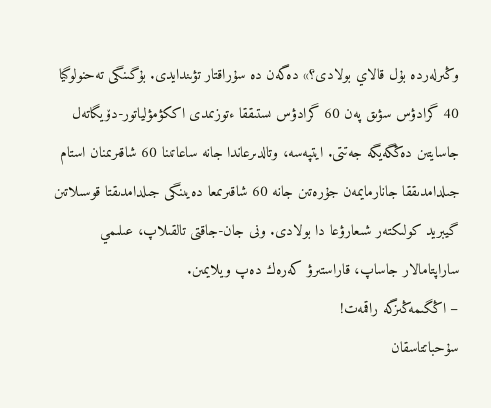وڭىرلەردە بۇل قالاي بولادى؟» دەگەن دە سۇراقتار تۋىندايدى. بۇگىنگى تەحنولوگيا 40 گرادۋس سۋىق پەن 60 گرادۋس ىستىققا ءتوزىمدى اككۋمۋلياتور-دۆيگاتەل جاسايتىن دەڭگەيگە جەتتى. ايتپەسە، وتالدىرعاندا جانە ساعاتىنا 60 شاقىرىمنان استام جىلدامدىققا جانارمايمەن جۇرەتىن جانە 60 شاقىرىمعا دەيىنگى جىلدامدىقتا قوسىلاتىن گيبريد كولىكتەر شىعارۋعا دا بولادى. ونى جان-جاقتى تالقىلاپ، عىلىمي ساراپتامالار جاساپ، قاراستىرۋ كەرەك دەپ ويلايمىن.
– اڭگىمەڭىزگە راقمەت!
سۇحباتتاسقان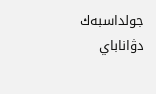جولداسبەك دۋاناباي